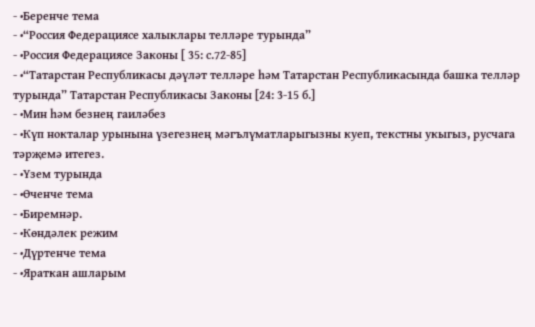- •Беренче тема
- •“Россия Федерациясе халыклары телләре турында”
- •Россия Федерациясе Законы [ 35: с.72-85]
- •“Татарстан Республикасы дәүләт телләре һәм Татарстан Республикасында башка телләр турында” Татарстан Республикасы Законы [24: 3-15 б.]
- •Мин һәм безнең гаиләбез
- •Күп нокталар урынына үзегезнең мәгълүматларыгызны куеп, текстны укыгыз, русчага тәрҗемә итегез.
- •Үзем турында
- •Өченче тема
- •Биремнәр.
- •Көндәлек режим
- •Дүртенче тема
- •Яраткан ашларым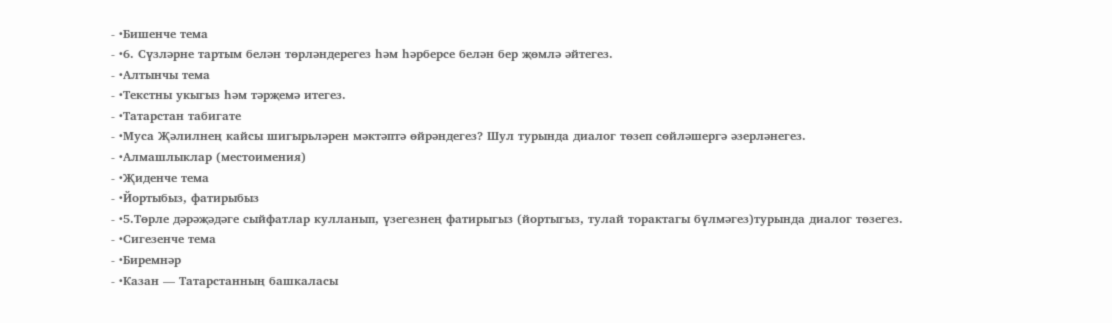- •Бишенче тема
- •6. Сүзләрне тартым белән төрләндерегез һәм һәрберсе белән бер җөмлә әйтегез.
- •Алтынчы тема
- •Текстны укыгыз һәм тәрҗемә итегез.
- •Татарстан табигате
- •Муса Җәлилнең кайсы шигырьләрен мәктәптә өйрәндегез? Шул турында диалог төзеп сөйләшергә әзерләнегез.
- •Алмашлыклар (местоимения)
- •Җиденче тема
- •Йортыбыз, фатирыбыз
- •5.Төрле дәрәҗәдәге сыйфатлар кулланып, үзегезнең фатирыгыз (йортыгыз, тулай торактагы бүлмәгез)турында диалог төзегез.
- •Сигезенче тема
- •Биремнәр
- •Казан — Татарстанның башкаласы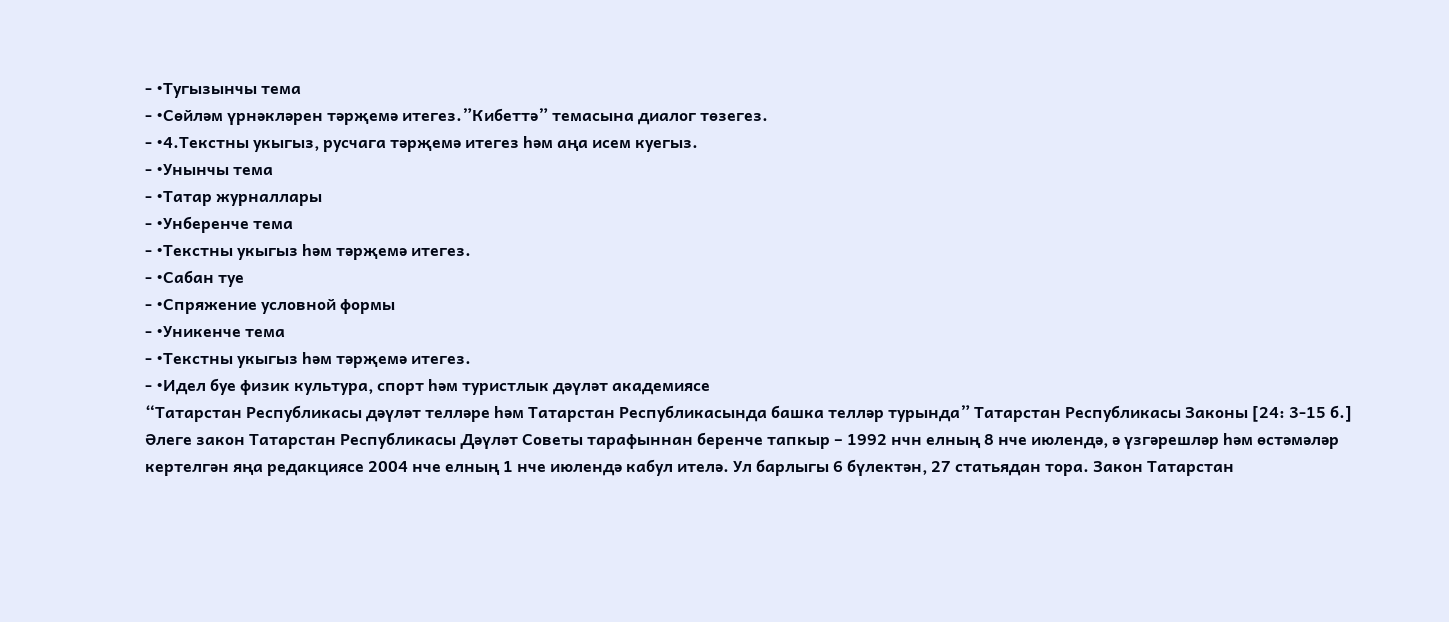- •Тугызынчы тема
- •Сөйләм үрнәкләрен тәрҗемә итегез.”Кибеттә” темасына диалог төзегез.
- •4.Текстны укыгыз, русчага тәрҗемә итегез һәм аңа исем куегыз.
- •Унынчы тема
- •Татар журналлары
- •Унберенче тема
- •Текстны укыгыз һәм тәрҗемә итегез.
- •Сабан туе
- •Спряжение условной формы
- •Уникенче тема
- •Текстны укыгыз һәм тәрҗемә итегез.
- •Идел буе физик культура, спорт һәм туристлык дәүләт академиясе
“Татарстан Республикасы дәүләт телләре һәм Татарстан Республикасында башка телләр турында” Татарстан Республикасы Законы [24: 3-15 б.]
Әлеге закон Татарстан Республикасы Дәүләт Советы тарафыннан беренче тапкыр – 1992 нчн елның 8 нче июлендә, ә үзгәрешләр һәм өстәмәләр кертелгән яңа редакциясе 2004 нче елның 1 нче июлендә кабул ителә. Ул барлыгы 6 бүлектән, 27 статьядан тора. Закон Татарстан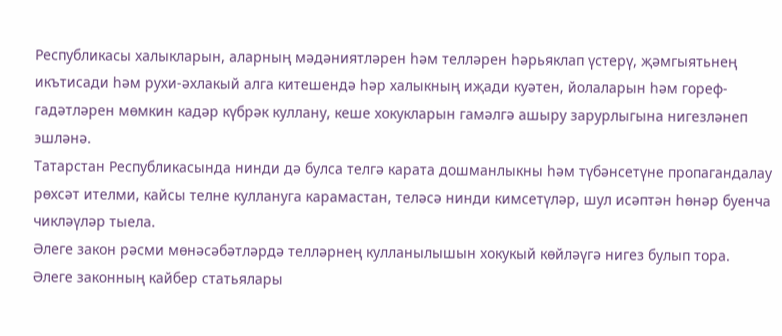Республикасы халыкларын, аларның мәдәниятләрен һәм телләрен һәрьяклап үстерү, җәмгыятьнең икътисади һәм рухи-әхлакый алга китешендә һәр халыкның иҗади куәтен, йолаларын һәм гореф-гадәтләрен мөмкин кадәр күбрәк куллану, кеше хокукларын гамәлгә ашыру зарурлыгына нигезләнеп эшләнә.
Татарстан Республикасында нинди дә булса телгә карата дошманлыкны һәм түбәнсетүне пропагандалау рөхсәт ителми, кайсы телне куллануга карамастан, теләсә нинди кимсетүләр, шул исәптән һөнәр буенча чикләүләр тыела.
Әлеге закон рәсми мөнәсәбәтләрдә телләрнең кулланылышын хокукый көйләүгә нигез булып тора.
Әлеге законның кайбер статьялары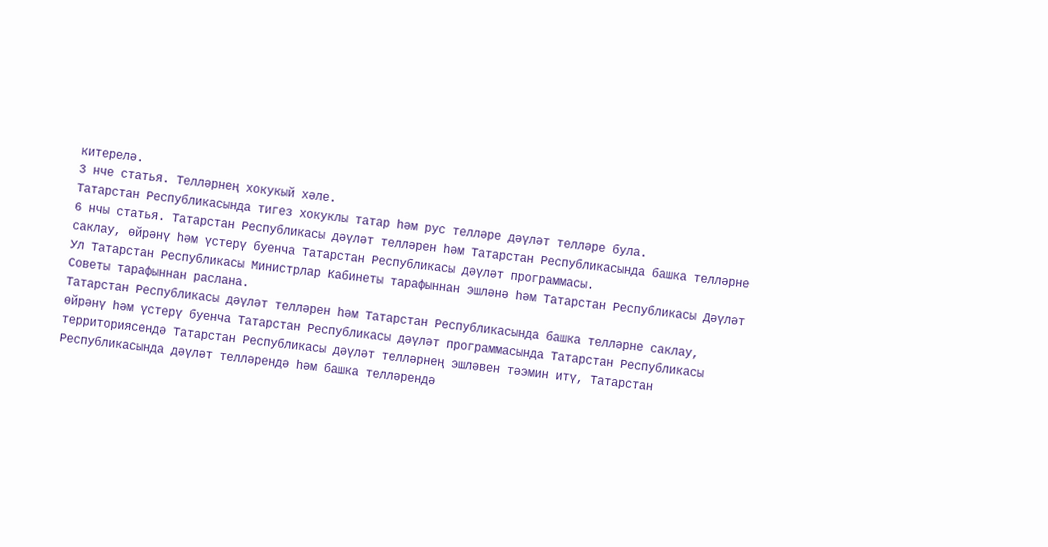китерелә.
3 нче статья. Телләрнең хокукый хәле.
Татарстан Республикасында тигез хокуклы татар һәм рус телләре дәүләт телләре була.
6 нчы статья. Татарстан Республикасы дәүләт телләрен һәм Татарстан Республикасында башка телләрне саклау, өйрәнү һәм үстерү буенча Татарстан Республикасы дәүләт программасы.
Ул Татарстан Республикасы Министрлар Кабинеты тарафыннан эшләнә һәм Татарстан Республикасы Дәүләт Советы тарафыннан раслана.
Татарстан Республикасы дәүләт телләрен һәм Татарстан Республикасында башка телләрне саклау, өйрәнү һәм үстерү буенча Татарстан Республикасы дәүләт программасында Татарстан Республикасы территориясендә Татарстан Республикасы дәүләт телләрнең эшләвен тәэмин итү, Татарстан Республикасында дәүләт телләрендә һәм башка телләрендә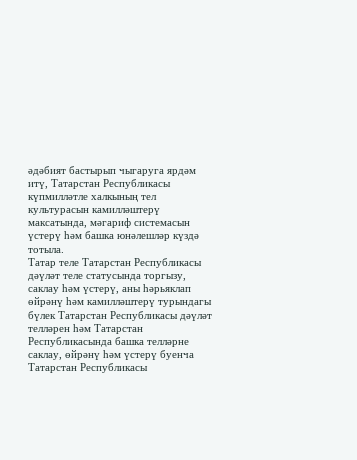әдәбият бастырып чыгаруга ярдәм итү, Татарстан Республикасы күпмилләтле халкының тел культурасын камилләштерү максатында, мәгариф системасын үстерү һәм башка юнәлешләр күздә тотыла.
Татар теле Татарстан Республикасы дәүләт теле статусында торгызу, саклау һәм үстерү, аны һәрьяклап өйрәнү һәм камилләштерү турындагы бүлек Татарстан Республикасы дәүләт телләрен һәм Татарстан Республикасында башка телләрне саклау, өйрәнү һәм үстерү буенча Татарстан Республикасы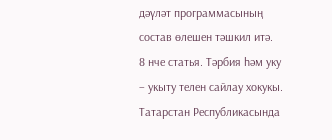дәүләт программасының состав өлешен тәшкил итә.
8 нче статья. Тәрбия һәм уку – укыту телен сайлау хокукы.
Татарстан Республикасында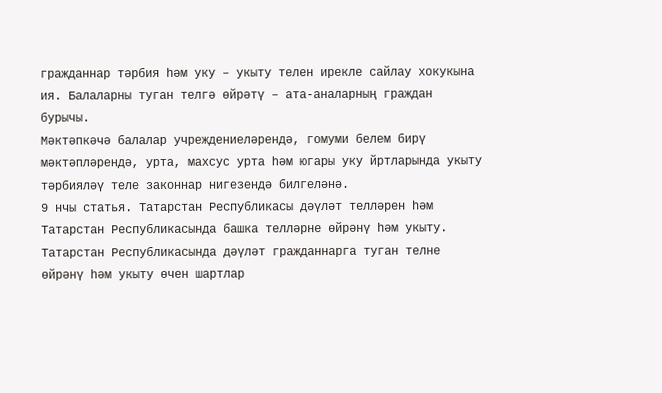гражданнар тәрбия һәм уку – укыту телен ирекле сайлау хокукына ия. Балаларны туган телгә өйрәтү – ата-аналарның граждан бурычы.
Мәктәпкәчә балалар учреждениеләрендә, гомуми белем бирү мәктәпләрендә, урта, махсус урта һәм югары уку йртларында укыту тәрбияләү теле законнар нигезендә билгеләнә.
9 нчы статья. Татарстан Республикасы дәүләт телләрен һәм Татарстан Республикасында башка телләрне өйрәнү һәм укыту.
Татарстан Республикасында дәүләт гражданнарга туган телне өйрәнү һәм укыту өчен шартлар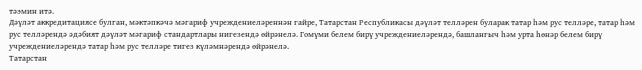тәэмин итә.
Дәүләт аккредитациясе булган, мәктәпкәчә мәгариф учреждениеләреннән гайре, Татарстан Республикасы дәүләт телләрен буларак татар һәм рус телләре, татар һәм рус телләрендә әдәбият дәүләт мәгариф стандартлары нигезендә өйрәнелә. Гомүми белем бирү учреждениеләрендә, башлангыч һәм урта һөнәр белем бирү учреждениеләрендә татар һәм рус телләре тигез күләмнәрендә өйрәнелә.
Татарстан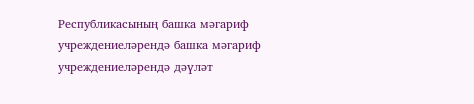Республикасының башка мәгариф учреждениеләрендә башка мәгариф учреждениеләрендә дәүләт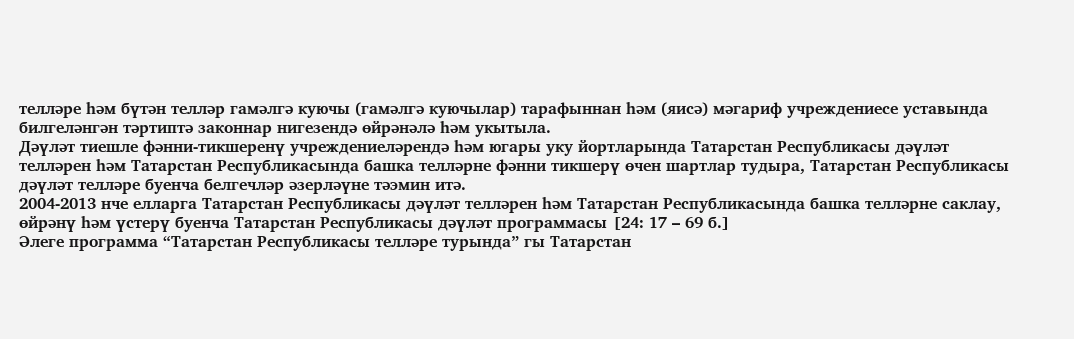телләре һәм бүтән телләр гамәлгә куючы (гамәлгә куючылар) тарафыннан һәм (яисә) мәгариф учреждениесе уставында билгеләнгән тәртиптә законнар нигезендә өйрәнәлә һәм укытыла.
Дәүләт тиешле фәнни-тикшеренү учреждениеләрендә һәм югары уку йортларында Татарстан Республикасы дәүләт телләрен һәм Татарстан Республикасында башка телләрне фәнни тикшерү өчен шартлар тудыра, Татарстан Республикасы дәүләт телләре буенча белгечләр әзерләүне тәэмин итә.
2004-2013 нче елларга Татарстан Республикасы дәүләт телләрен һәм Татарстан Республикасында башка телләрне саклау, өйрәнү һәм үстерү буенча Татарстан Республикасы дәүләт программасы [24: 17 – 69 б.]
Әлеге программа “Татарстан Республикасы телләре турында” гы Татарстан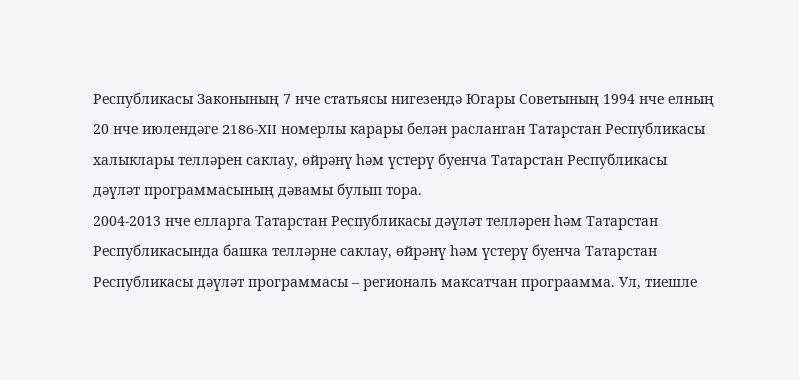Республикасы Законының 7 нче статьясы нигезендә Югары Советының 1994 нче елның 20 нче июлендәге 2186-XII номерлы карары белән расланган Татарстан Республикасы халыклары телләрен саклау, өйрәнү һәм үстерү буенча Татарстан Республикасы дәүләт программасының дәвамы булып тора.
2004-2013 нче елларга Татарстан Республикасы дәүләт телләрен һәм Татарстан Республикасында башка телләрне саклау, өйрәнү һәм үстерү буенча Татарстан Республикасы дәүләт программасы – региональ максатчан програамма. Ул, тиешле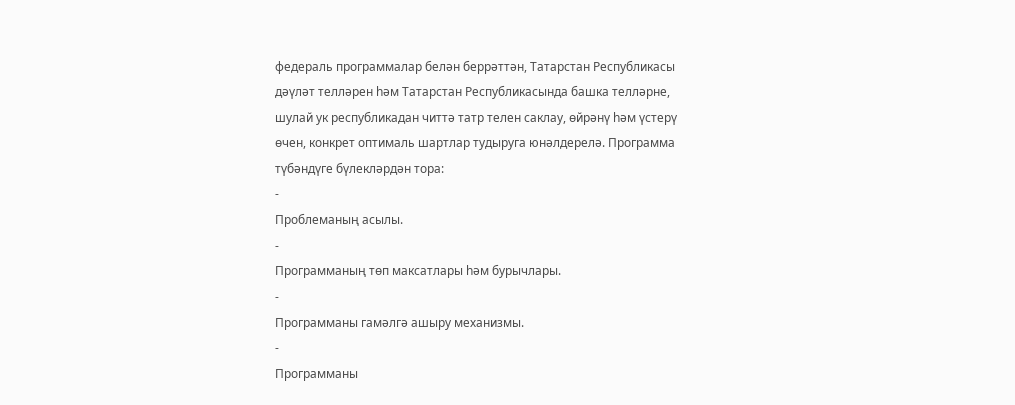федераль программалар белән беррәттән, Татарстан Республикасы дәүләт телләрен һәм Татарстан Республикасында башка телләрне, шулай ук республикадан читтә татр телен саклау, өйрәнү һәм үстерү өчен, конкрет оптималь шартлар тудыруга юнәлдерелә. Программа түбәндүге бүлекләрдән тора:
-
Проблеманың асылы.
-
Программаның төп максатлары һәм бурычлары.
-
Программаны гамәлгә ашыру механизмы.
-
Программаны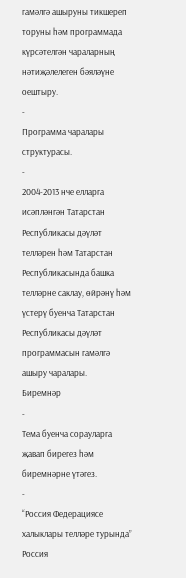гамәлгә ашыруны тикшереп торуны һәм программада күрсәтелгән чараларның нәтиҗәлелеген бәяләүне оештыру.
-
Программа чаралары структурасы.
-
2004-2013 нче елларга исәпләнгән Татарстан Республикасы дәүләт телләрен һәм Татарстан Республикасында башка телләрне саклау, өйрәнү һәм үстерү буенча Татарстан Республикасы дәүләт программасын гамәлгә ашыру чаралары.
Биремнәр
-
Тема буенча сорауларга җавап бирегез һәм биремнәрне үтәгез.
-
“Россия Федерациясе халыклары телләре турында” Россия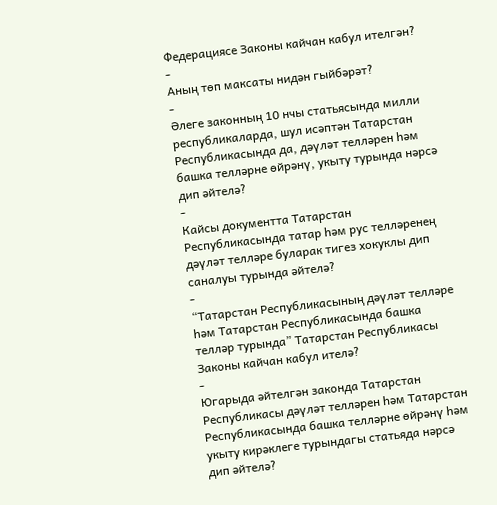Федерациясе Законы кайчан кабул ителгән?
-
Аның төп максаты нидән гыйбәрәт?
-
Әлеге законның 10 нчы статьясында милли республикаларда, шул исәптән Татарстан Республикасында да, дәүләт телләрен һәм башка телләрне өйрәнү, укыту турында нәрсә дип әйтелә?
-
Кайсы документта Татарстан Республикасында татар һәм рус телләренең дәүләт телләре буларак тигез хокуклы дип саналуы турында әйтелә?
-
“Татарстан Республикасының дәүләт телләре һәм Татарстан Республикасында башка телләр турында” Татарстан Республикасы Законы кайчан кабул ителә?
-
Югарыда әйтелгән законда Татарстан Республикасы дәүләт телләрен һәм Татарстан Республикасында башка телләрне өйрәнү һәм укыту кирәклеге турындагы статьяда нәрсә дип әйтелә?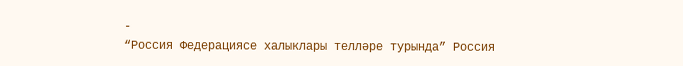-
“Россия Федерациясе халыклары телләре турында” Россия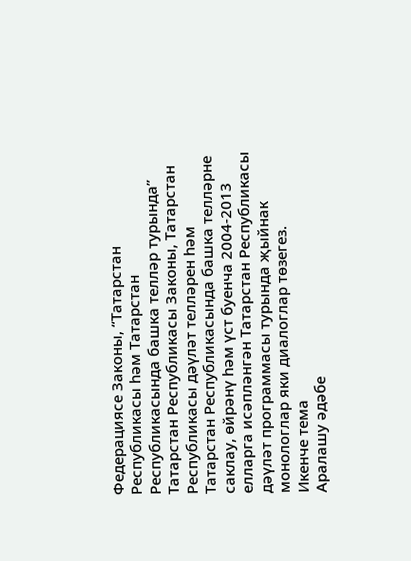Федерациясе Законы, “Татарстан Республикасы һәм Татарстан Республикасында башка телләр турында” Татарстан Республикасы Законы, Татарстан Республикасы дәүләт телләрен һәм Татарстан Республикасында башка телләрне саклау, өйрәнү һәм үст буенча 2004-2013 елларга исәпләнгән Татарстан Республикасы дәүләт программасы турында җыйнак монологлар яки диалоглар төзегез.
Икенче тема
Аралашу әдәбе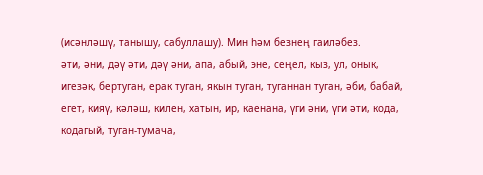(исәнләшү, танышу, сабуллашу). Мин һәм безнең гаиләбез.
әти, әни, дәү әти, дәү әни, апа, абый, эне, сеңел, кыз, ул, онык, игезәк, бертуган, ерак туган, якын туган, туганнан туган, әби, бабай, егет, кияү, кәләш, килен, хатын, ир, каенана, үги әни, үги әти, кода, кодагый, туган-тумача,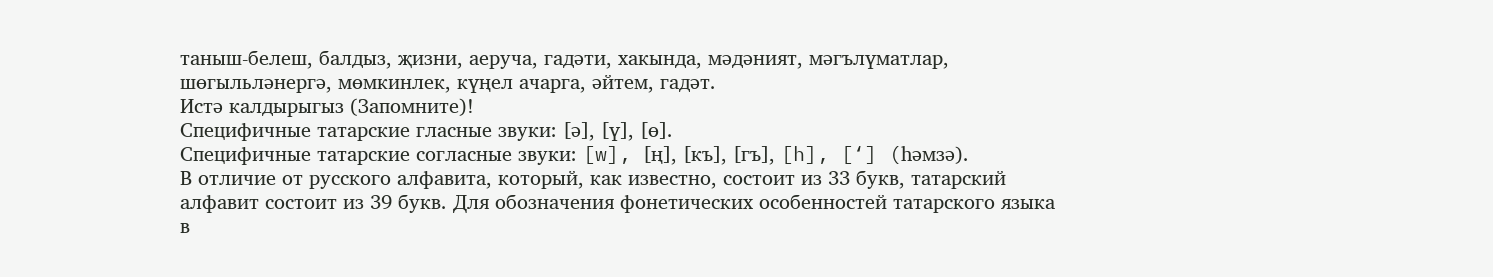таныш-белеш, балдыз, җизни, аеруча, гадәти, хакында, мәдәният, мәгълүматлар, шөгыльләнергә, мөмкинлек, күңел ачарга, әйтем, гадәт.
Истә калдырыгыз (Запомните)!
Специфичные татарские гласные звуки: [ә], [ү], [ө].
Специфичные татарские согласные звуки: [w], [ң], [къ], [гъ], [h], [‘] (hәмзә).
В отличие от русского алфавита, который, как известно, состоит из 33 букв, татарский алфавит состоит из 39 букв. Для обозначения фонетических особенностей татарского языка в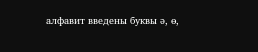алфавит введены буквы ә, ө,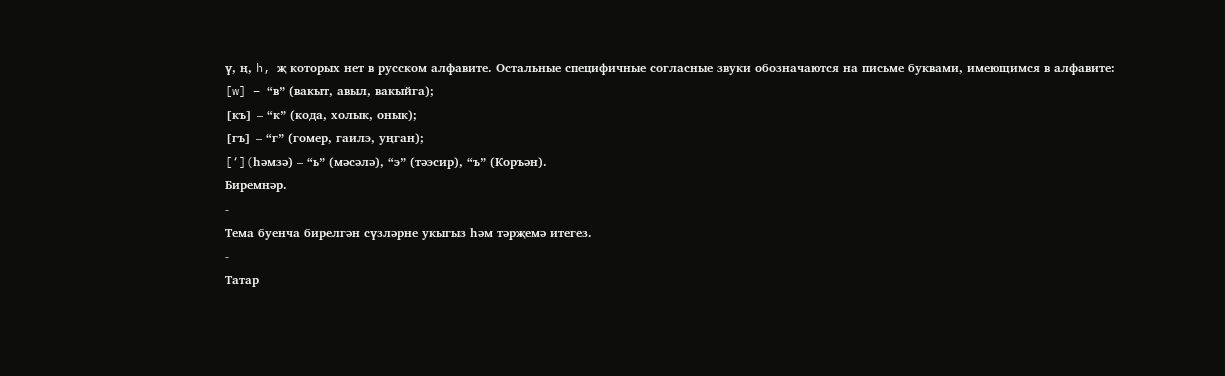ү, ң, h, җ которых нет в русском алфавите. Остальные специфичные согласные звуки обозначаются на письме буквами, имеющимся в алфавите:
[w] – “в” (вакыт, авыл, вакыйга);
[къ] – “к” (кода, холык, онык);
[гъ] – “г” (гомер, гаилэ, уңган);
[‘](hәмзә) – “ь” (мәсәлә), “э” (тәэсир), “ъ” (Коръән).
Биремнәр.
-
Тема буенча бирелгән сүзләрне укыгыз һәм тәрҗемә итегез.
-
Татар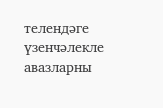телендәге үзенчәлекле авазларны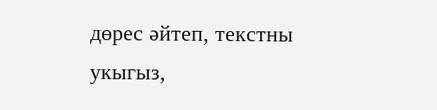дөрес әйтеп, текстны укыгыз,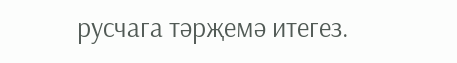русчага тәрҗемә итегез.